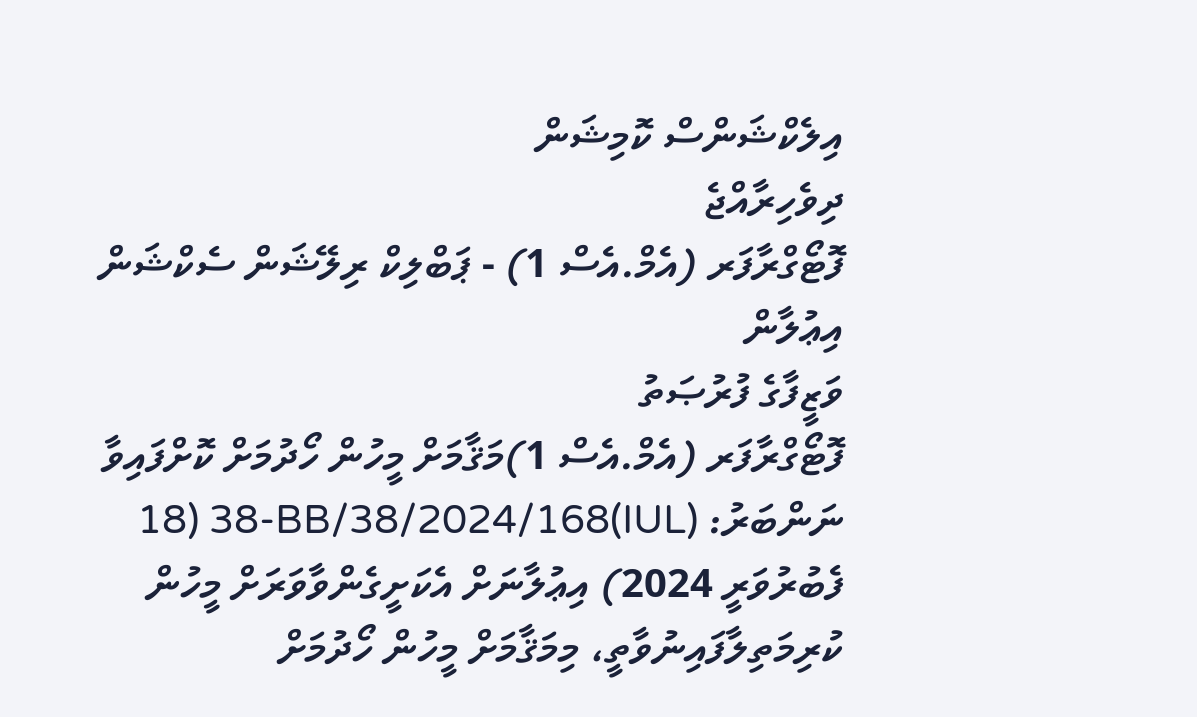އިލެކްޝަންސް ކޮމިޝަން
ދިވެހިރާއްޖެ
ފޮޓޯގްރާފަރ (އެމް.އެސް 1) - ޕަބްލިކް ރިލޭޝަން ސެކްޝަން
އިޢުލާން
ވަޒީފާގެ ފުރުޞަތު
ފޮޓޯގްރާފަރ (އެމް.އެސް 1)މަޤާމަށް މީހުން ހޯދުމަށް ކޮށްފައިވާ ނަންބަރު: (IUL)38-BB/38/2024/168 (18 ފެބުރުވަރީ 2024) އިޢުލާނަށް އެކަށީގެންވާވަރަށް މީހުން ކުރިމަތިލާފައިނުވާތީ، މިމަޤާމަށް މީހުން ހޯދުމަށް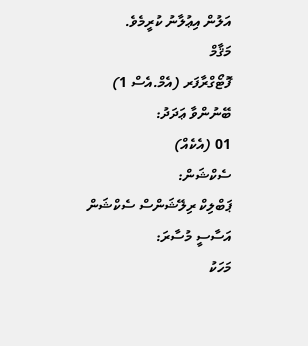އަލުން އިޢުލާނު ކުރީމެވެ.
މަޤާމް
ފޮޓޯގްރާފަރ (އެމް.އެސް 1)
ބޭނުންވާ ޢަދަދު:
01 (އެކެއް)
ސެކްޝަން:
ޕަބްލިކް ރިލޭޝަންސް ސެކްޝަން
އަސާސީ މުސާރަ:
މަހަކު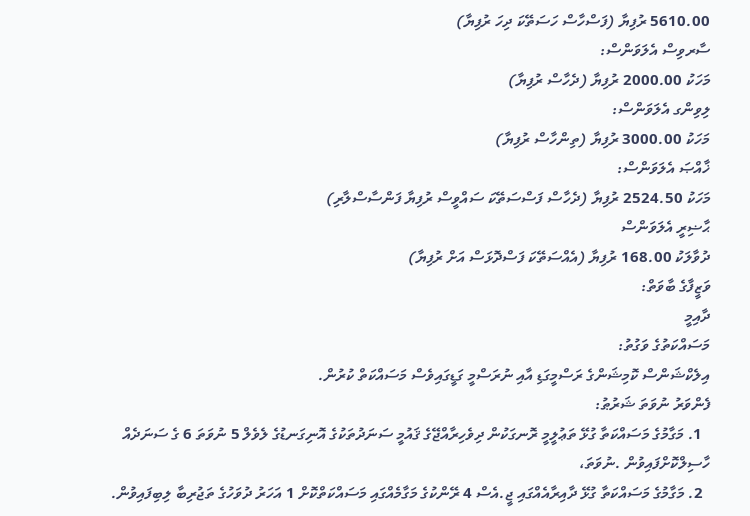5610.00 ރުފިޔާ (ފަސްހާސް ހަސަތޭކަ ދިހަ ރުފިޔާ)
ސާރވިސް އެލަވަންސް:
މަހަކު 2000.00 ރުފިޔާ (ދެހާސް ރުފިޔާ)
ލިވިންގ އެލަވަންސް:
މަހަކު 3000.00 ރުފިޔާ (ތިންހާސް ރުފިޔާ)
ޚާއްޞަ އެލަވަންސް:
މަހަކު 2524.50 ރުފިޔާ (ދެހާސް ފަސްސަތޭކަ ސައްވީސް ރުފިޔާ ފަންސާސްލާރި)
ޙާޟިރީ އެލަވަންސް
ދުވާލަކު 168.00 ރުފިޔާ (އެއްސަތޭކަ ފަސްދޮޅަސް އަށް ރުފިޔާ)
ވަޒީފާގެ ބާވަތް:
ދާއިމީ
މަސައްކަތުގެ ވަގުތު:
އިލެކްޝަންސް ކޮމިޝަންގެ ރަސްމީގަޑި އާއި ނުރަސްމީ ގަޑީގައިވެސް މަސައްކަތް ކުރުން.
ފެންވަރު ނުވަތަ ޝަރުޠު:
  1. މަގާމުގެ މަސައްކަތާ ގުޅޭ ތަޢުލީމީ ރޮނގަކުން ދިވެހިރާއްޖޭގެ ޤައުމީ ސަނަދުތަކުގެ އޮނިގަނޑުގެ ލެވެލް 5 ނުވަތަ 6 ގެ ސަނަދެއް ހާސިލްކޮށްފައިވުން .ނުވަތަ،
  2. މަގާމުގެ މަސައްކަތާ ގުޅޭ ދާއިރާއެއްގައި ޖީ.އެސް 4 ރޭންކުގެ މަގާމެއްގައި މަސައްކަތްކޮށް 1 އަހަރު ދުވަހުގެ ތަޖުރިބާ ލިބިފައިވުން.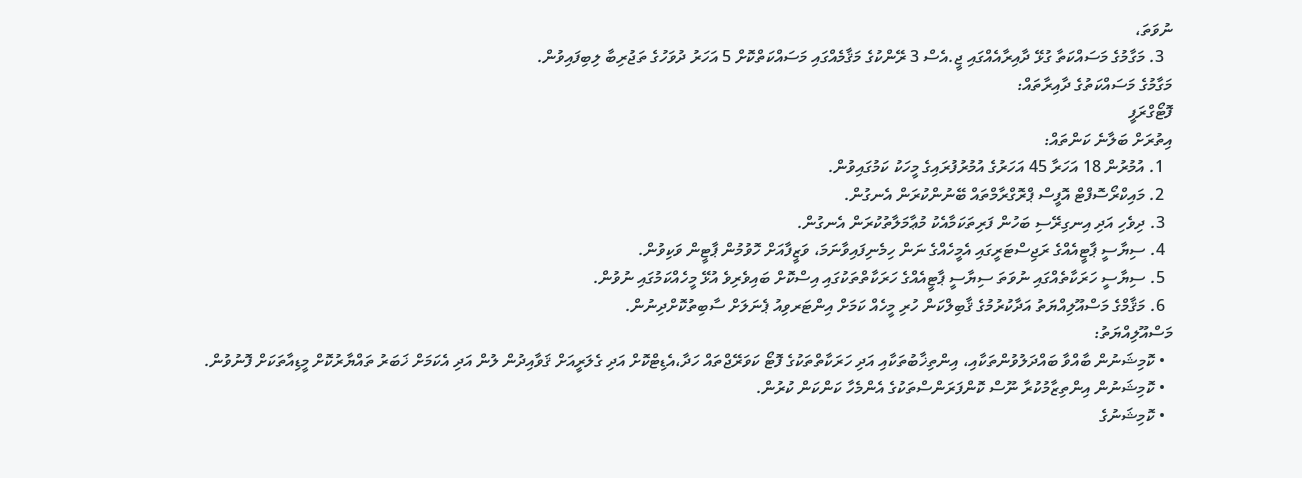ނުވަތަ،
  3. މަގާމުގެ މަސައްކަތާ ގުޅޭ ދާއިރާއެއްގައި ޖީ.އެސް 3 ރޭންކުގެ މަޤާމެއްގައި މަސައްކަތްކޮށް 5 އަހަރު ދުވަހުގެ ތަޖުރިބާ ލިބިފައިވުން.
މަގާމުގެ މަސައްކަތުގެ ދާއިރާތައް:
ފޮޓޯގްރަފީ
އިތުރަށް ބަލާނެ ކަންތައް:
  1. އުމުރުން 18 އަހަރާ 45 އަހަރުގެ އުމުރުފުރައިގެ މީހަކު ކަމުގައިވުން.
  2. މައިކްރޯސޮފްޓް އޮފީސް ޕްރޮގްރާމްތައް ބޭނުންކުރަން އެނގުން.
  3. ދިވެހި އަދި އިނގިރޭސި ބަހުން ފަރިތަކަމާއެކު މުޢާމަލާތުކުރަން އެނގުން.
  4. ސިޔާސީ ޕާޓީއެއްގެ ރަޖިސްޓަރީގައި އެމީހެއްގެ ނަން ހިމެނިފައިވާނަމަ، ވަޒީފާއަށް ހޮވުމުން ޕާޓީން ވަކިވުން.
  5. ސިޔާސީ ހަރަކާތެއްގައި ނުވަތަ ސިޔާސީ ޕާޓީއެއްގެ ހަރަކާތްތަކުގައި އިސްކޮށް ބައިވެރިވެ އުޅޭ މީހެއްކަމުގައި ނުވުން.
  6. މަޤާމްގެ މަސްއޫލިއްޔަތު އަދާކުރުމުގެ ޤާބިލްކަން ހުރި މީހެއް ކަމަށް އިންޓަރވިއު ޕެނަލަށް ސާބިތުކޮށްދިނުން.
މަސްއޫލިއްޔަތު:
  • ކޮމިޝަނުން ބާއްވާ ބައްދަލުވުންތަކާއި، އިންތިޚާބުތަކާއި އަދި ހަރަކާތްތަކުގެ ފޮޓޯ ކަވަރޭޖްތައް ހަދާ،އެޑިޓްކޮށް އަދި ގެލަރީއަށް ޤަވާއިދުން ލުން އަދި އެކަމަށް ޚަބަރު ތައްޔާރުކޮށް މީޑިއާތަކަށް ފޮނުވުން.
  • ކޮމިޝަނުން އިންތިޒާމުކުރާ ނޫސް ކޮންފަރަންސްތަކުގެ އެންމެހާ ކަންކަން ކުރުން.
  • ކޮމިޝަނުގެ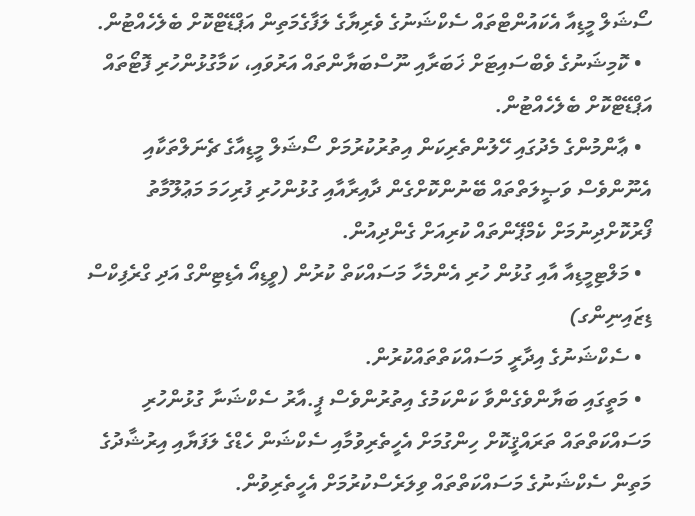ސޯޝަލް މީޑިއާ އެކައުންޓްތައް ސެކްޝަނުގެ ވެރިޔާގެ ލަފާގެމަތިން އަޕްޑޭޓްކޮށް ބެލެހެއްޓުން.
  • ކޮމިޝަނުގެ ވެބްސައިޓަށް ޚަބަރާއި ނޫސްބަޔާންތައް އަރުވައި، ކަމާގުޅުންހުރި ފޮޓޯތައް އަޕްޑޭޓްކޮށް ބެލެހެއްޓުން.
  • ޢާންމުންގެ މެދުގައި ހޭލުންތެރިކަން އިތުރުކުރުމަށް ސޯޝަލް މީޑިއާގެ ޗެނަލްތަކާއި އެނޫންވެސް ވަޞީލަތްތައް ބޭނުންކޮށްގެން ދާއިރާއާއި ގުޅުންހުރި ފުރިހަމަ މަޢުލޫމާތު ފޯރުކޮށްދިނުމަށް ކެމްޕޭންތައް ކުރިއަށް ގެންދިއުން.
  • މަލްޓިމީޑިއާ އާއި ގުޅުން ހުރި އެންމެހާ މަސައްކަތް ކުރުން (ވީޑިއޯ އެޑިޓިންގް އަދި ގްރެފިކްސް ޑިޒައިނިންގ)
  • ސެކްޝަނުގެ އިދާރީ މަސައްކަތްތައްކުރުން.
  • މަތީގައި ބަޔާންވެގެންވާ ކަންކަމުގެ އިތުރުންވެސް ޕީ.އާރު ސެކްޝަނާ ގުޅުންހުރި މަސައްކަތްތައް ތަރައްޤީކޮށް ހިންގުމަށް އެހީތެރިވުމާއި ސެކްޝަން ހެޑްގެ ލަފަޔާއި އިރުޝާދުގެ މަތިން ސެކްޝަނުގެ މަސައްކަތްތައް ވިލަރެސްކުރުމަށް އެހީތެރިވުން.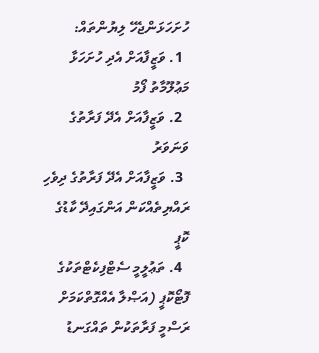ހުށަހަޅަންޖެހޭ ލިޔުންތައް:
  1. ވަޒީފާއަށް އެދި ހުށަހަޅާ މަޢުލޫމާތު ފޯމު
  2. ވަޒީފާއަށް އެދޭ ފަރާތުގެ ވަނަވަރު
  3. ވަޒީފާއަށް އެދޭ ފަރާތުގެ ދިވެހި ރައްޔިތެއްކަން އަންގައިދޭ ކާޑުގެ ކޮޕީ
  4. ތަޢުލީމީ ސެޓްފިކެޓްތަކުގެ ފޮޓޯކޮޕީ (އަޞްލާ އެއްގޮތްކަމަށް ރަސްމީ ފަރާތަކުން ތައްގަނޑު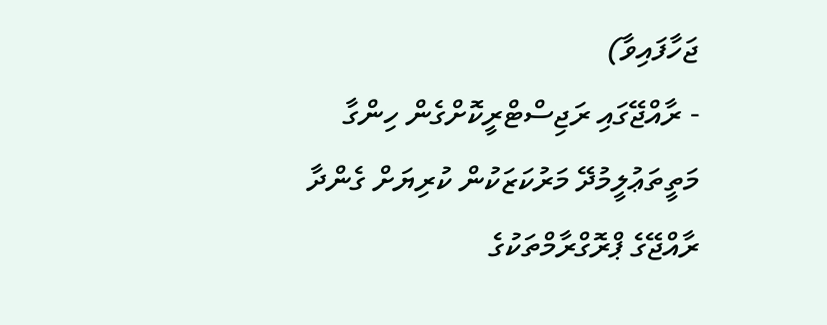ޖަހާފައިވާ)
- ރާއްޖޭގައި ރަޖިސްޓްރީކޮށްގެން ހިންގާ މަތީތަޢުލީމުދޭ މަރުކަޒަކުން ކުރިޔަށް ގެންދާ ރާއްޖޭގެ ޕްރޮގްރާމްތަކުގެ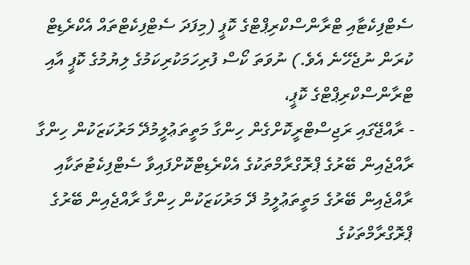ސެޓްފިކެޓާއި ޓްރާންސްކްރިޕްޓްގެ ކޮޕީ (މިފަދަ ސެޓްފިކެޓްތައް އެކްރެޑިޓް ކުރަން ނުޖެހޭނެ އެވެ.) ނުވަތަ ކޯސް ފުރިހަމަކުރިކަމުގެ ލިޔުމުގެ ކޮޕީ އާއި ޓްރާންސްކްރިޕްޓްގެ ކޮޕީ،
- ރާއްޖޭގައި ރަޖިސްޓްރީކޮށްގެން ހިންގާ މަތީތަޢުލީމުދޭ މަރުކަޒަކުން ހިންގާ ރާއްޖެއިން ބޭރުގެ ޕްރޮގްރާމްތަކުގެ އެކްރެޑިޓްކޮށްފައިވާ ސެޓްފިކެޓުތަކާއި ރާއްޖެއިން ބޭރުގެ މަތީތަޢުލީމު ދޭ މަރުކަޒަކުން ހިންގާ ރާއްޖެއިން ބޭރުގެ ޕްރޮގްރާމްތަކުގެ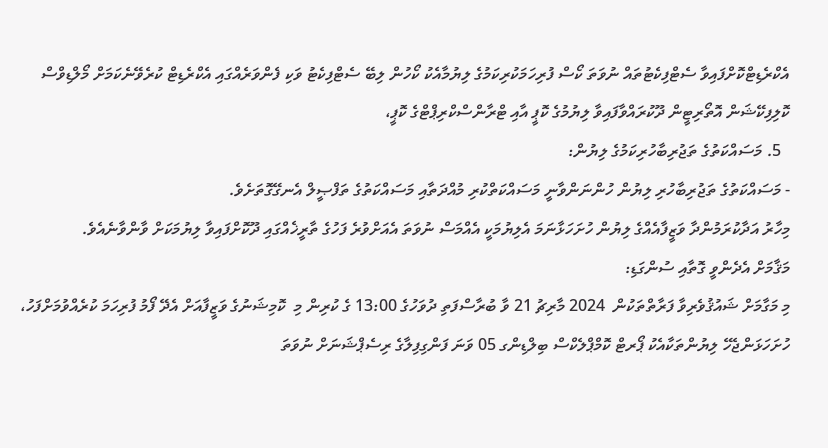އެކްރެޑިޓްކޮށްފައިވާ ސެޓްފިކެޓުތައް ނުވަތަ ކޯސް ފުރިހަމަކުރިކަމުގެ ލިޔުމާއެކު ކޯހުން ލިބޭ ސެޓްފިކެޓު ވަކި ފެންވަރެއްގައި އެކްރެޑިޓް ކުރެވޭނެކަމަށް މޯލްޑިވްސް ކޮލިފިކޭޝަން އޮތޯރިޓީން ދޫކުރައްވާފައިވާ ލިޔުމުގެ ކޮޕީ އާއި ޓްރާންސްކްރިޕްޓްގެ ކޮޕީ،
  5. މަސައްކަތުގެ ތަޖުރިބާހުރިކަމުގެ ލިޔުން:
- މަސައްކަތުގެ ތަޖުރިބާހުރި ލިޔުން ހުންނަންވާނީ މަސައްކަތްކުރި މުއްދަތާއި މަސައްކަތުގެ ތަފްޞީލް އެނގޭގޮތަށެވެ.
މިހާރު އަދާކުރަމުންދާ ވަޒީފާއެއްގެ ލިޔުން ހުށަހަޅާނަމަ އެލިޔުމަކީ އެއްމަސް ނުވަތަ އެއަށްވުރެ ފަހުގެ ތާރީޚެއްގައި ދޫކޮށްފައިވާ ލިޔުމަކަށް ވާންވާނެއެވެ.
މަޤާމަށް އެދެންވީ ގޮތާއި ސުންގަޑި:
މި މަގާމަށް ޝައުޤުވެރިވާ ފަރާތްތަކުން  2024 މާރިޗު 21 ވާ ބުރާސްފަތި ދުވަހުގެ 13:00 ގެ ކުރިން މި  ކޮމިޝަނުގެ ވަޒީފާއަށް އެދޭ ފޯމު ފުރިހަމަ ކުރެއްވުމަށްފަހު، ހުށަހަޅަންޖެހޭ ލިޔުންތަކާއެކު ޕޯރޓް ކޮމްޕްލެކްސް ބިލްޑިންގ 05 ވަނަ ފަންގިފިލާގެ ރިސެޕްޝަނަށް ނުވަތަ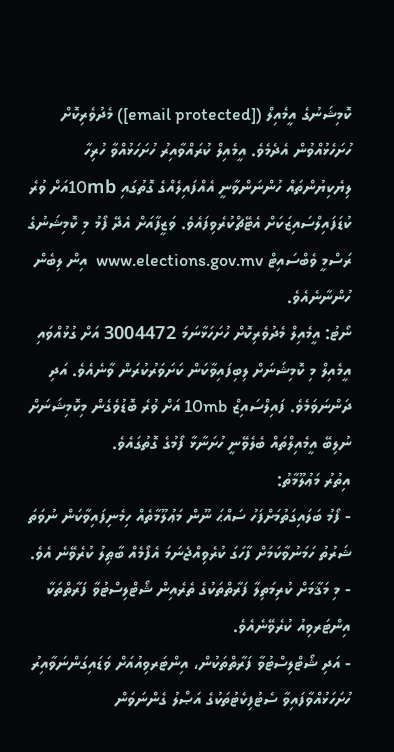ކޮމިޝަނުގެ އީމެއިލް ([email protected]) މެދުވެރިކޮށް ހުށަހެޅުއްވުން އެދެމެވެ. އީމެއިލް ކުރައްވާއިރު ހުށަހަޅުއްވާ ހުރިހާ ލިޔެކިޔުންތައް ހުންނަންވާނީ އެއްފައިލެއްގެ ގޮތުގައި 10mbއަށް ވުރެ ކުޑަފައިލްސައިޒަކަށް އެޓޭޗްކުރެވިފައެވެ. ވަޒީފާއަށް އެދޭ ފޯމު މި ކޮމިޝަނުގެ ރަސްމީ ވެބްސައިޓް www.elections.gov.mv  އިން ލިބެން ހުންނާނެއެވެ.
ނޯޓު: އީމެއިލް މެދުވެރިކޮށް ހުށަހަޅާނަމަ 3004472 އަށް ގުޅުއްވައި އީމެއިލް މި ކޮމިޝަނަށް ލިބިފައިވާކަން ކަށަވަރުކުރަން ވާނެއެވެ. އަދި ދަންނަވަމެވެ. ފައިލްސައިޒް 10mb އަށް ވުރެ ބޮޑުވެގެން މިކޮމިޝަނަށް ނުލިބޭ އީމެއިލްތައް ބެލެވޭނީ ހުށަނާޅާ ފޯމުގެ ގޮތުގައެވެ.
އިތުރު މަޢުލޫމާތު:
- ފޯމު ބަލައިގަތުމަށްފަހު ސައްޙަ ނޫން މަޢުލޫމާތެއް ހިމެނިފައިވާކަން ނުވަތަ ޝަރުތު ހަމަނުވާކަމަށް ފާހަގަ ކުރެވިއްޖެނަމަ އެފޯމެއް ބާޠިލު ކުރެވޭނެ އެވެ.
- މި މަޤާމަށް ކުރިމަތިލާ ފަރާތްތަކުގެ ތެރެއިން ޝޯޓްލިސްޓުވާ ފަރާތްތަކާ އިންޓަރވިއު ކުރެވޭނެއެވެ.
- އަދި ޝޯޓްލިސްޓުވާ ފަރާތްތަކުން، އިންޓަރވިއުއަށް ވަޑައިގަންނަވާއިރު ހުށަހަޅުއްވާފައިވާ ސެޓުފިކެޓުތަކުގެ އަޞްލު ގެންނަވަން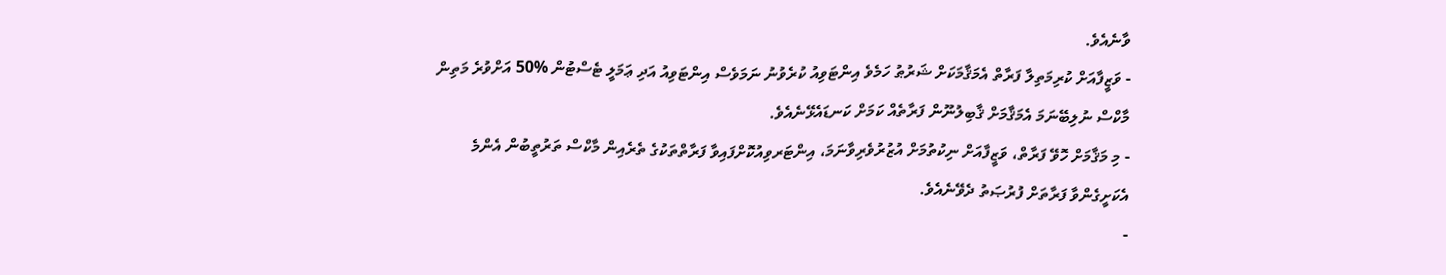ވާނެއެވެ.
- ވަޒީފާއަށް ކުރިމަތިލާ ފަރާތް އެމަޤާމަކަށް ޝަރުޠު ހަމެވެ އިންޓަވިއު ކުރެވުނު ނަމަވެސް އިންޓަވިއު އަދި ޢަމަލީ ޓެސްޓުން %50 އަށްވުރެ މަތިން މާކްސް ނުލިބޭނަމަ އެމަޤާމަށް ޤާބިލުނޫން ފަރާތެއް ކަމަށް ކަނޑައެޅޭނެއެވެ.
- މި މަޤާމަށް ހޮވޭ ފަރާތް، ވަޒީފާއަށް ނިކުތުމަށް އުޒުރުވެރިވާނަމަ، އިންޓަރވިއުކޮށްފައިވާ ފަރާތްތަކުގެ ތެރެއިން މާކްސް ތަރުތީބުން އެންމެ އެކަށީގެންވާ ފަރާތަށް ފުރުޞަތު ދެވޭނެއެވެ.
-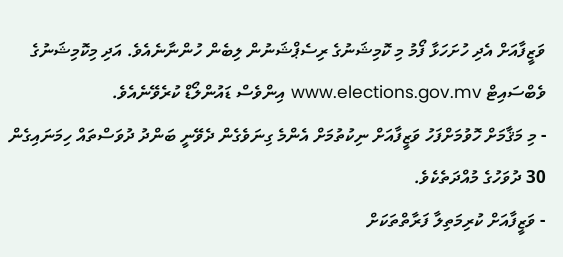ވަޒީފާއަށް އެދި ހުށަހަޅާ ފޯމު މި ކޮމިޝަނުގެ ރިސެޕްޝަނުން ލިބެން ހުންނާނެއެވެ. އަދި މިކޮމިޝަނުގެ ވެބްސައިޓް www.elections.gov.mv އިންވެސް ޑައުންލޯޑް ކުރެވޭނެއެވެ.
- މި މަޤާމަށް ހޮވުމަށްފަހު ވަޒީފާއަށް ނިކުތުމަށް އެންމެ ގިނަވެގެން ދެވޭނީ ބަންދު ދުވަސްތައް ހިމަނައިގެން 30 ދުވަހުގެ މުއްދަތެކެވެ.
- ވަޒީފާއަށް ކުރިމަތިލާ ފަރާތްތަކަށް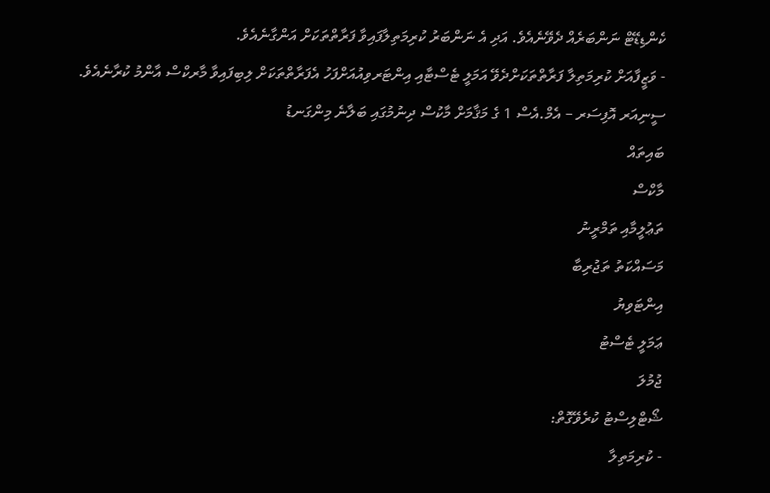ކެންޑިޑޭޓް ނަންބަރެއް ދެވޭނެއެވެ. އަދި އެ ނަންބަރު ކުރިމަތިލާފައިވާ ފަރާތްތަކަށް އަންގާނެއެވެ.
- ވަޒީފާއަށް ކުރިމަތިލާ ފަރާތްތަކަށްދެވޭ އަމަލީ ޓެސްޓާއި އިންޓަރވިއުއަށްފަހު އެފަރާތްތަކަށް ލިބިފައިވާ މާރކްސް އާންމު ކުރާނެއެވެ.
ސީނިއަރ އޮފިސަރ – އެމް.އެސް 1 ގެ މަޤާމަށް މާކުސް ދިނުމުގައި ބަލާނެ މިންގަނޑު
ބައިތައް
މާކްސް
ތަޢުލީމާއި ތަމްރީނު
މަސައްކަތު ތަޖުރިބާ
އިންޓަވިޔު
ޢަމަލީ ޓެސްޓު
ޖުމުލަ
ޝޯޓްލިސްޓު ކުރެވޭގޮތް:
- ކުރިމަތިލާ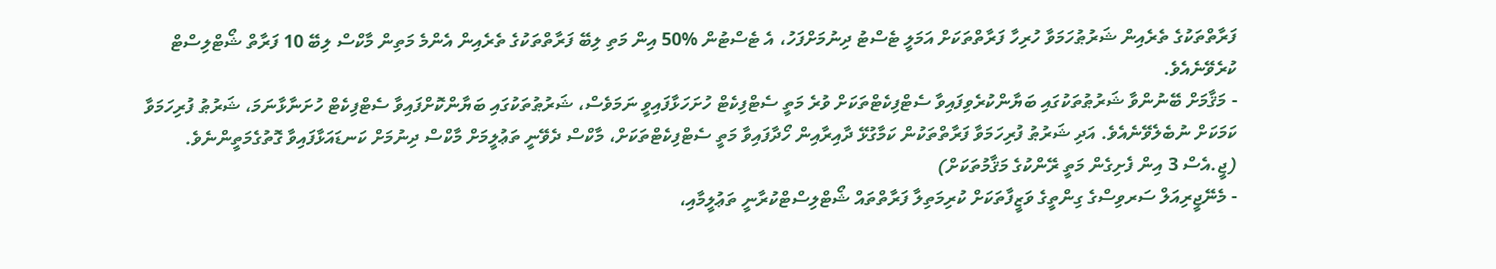ފަރާތްތަކުގެ ތެރެއިން ޝަރުޠުހަމަވާ ހުރިހާ ފަރާތްތަކަށް އަމަލީ ޓެސްޓު ދިނުމަށްފަހު، އެ ޓެސްޓުން %50 އިން މަތި ލިބޭ ފަރާތްތަކުގެ ތެރެއިން އެންމެ މަތިން މާކްސް ލިބޭ 10 ފަރާތް ޝޯޓްލިސްޓް ކުރެވޭނެއެވެ.
- މަޤާމަށް ބޭނުންވާ ޝަރުޠުތަކުގައި ބަޔާންކުރެވިފައިވާ ސެޓްފިކެޓްތަކަށް ވުރެ މަތީ ސެޓްފިކެޓް ހުށަހަޅާފައިވީ ނަމަވެސް، ޝަރުޠުތަކުގައި ބަޔާންކޮށްފައިވާ ސެޓްފިކެޓް ހުށަނާޅާނަމަ، ޝަރުޠު ފުރިހަމަވާ ކަމަކަށް ނުބެލެވޭނެއެވެ. އަދި ޝަރުޠު ފުރިހަމަވާ ފަރާތްތަކުން ކަމާގުޅޭ ދާއިރާއިން ހޯދާފައިވާ މަތީ ސެޓްފިކެޓްތަކަށް، މާކްސް ދެވޭނީ ތަޢުލީމަށް މާކްސް ދިނުމަށް ކަނޑައަޅާފައިވާ ގޮތުގެމަތީންނެވެ. (ޖީ.އެސް 3 އިން ފެށިގެން މަތީ ރޭންކުގެ މަޤާމުތަކަށް)
- މެނޭޖީރިއަލް ސަރވިސްގެ ގިންތީގެ ވަޒީފާތަކަށް ކުރިމަތިލާ ފަރާތްތައް ޝޯޓްލިސްޓްކުރާނީ ތަޢުލީމާއި،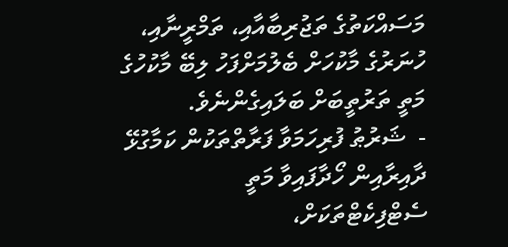މަސައްކަތުގެ ތަޖުރިބާއާއި، ތަމްރީނާއި، ހުނަރުގެ މާކުހަށް ބެލުމަށްފަހު ލިބޭ މާކުހުގެ މަތީ ތަރުތީބަށް ބަލައިގެންނެވެ.
-  ޝަރުޠު ފުރިހަމަވާ ފަރާތްތަކުން ކަމާގުޅޭ ދާއިރާއިން ހޯދާފައިވާ މަތީ ސެޓްފިކެޓްތަކަށް،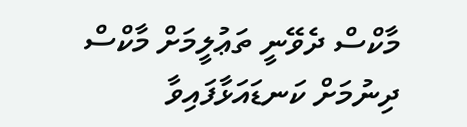މާކްސް ދެވޭނީ ތަޢުލީމަށް މާކްސް ދިނުމަށް ކަނޑައަޅާފައިވާ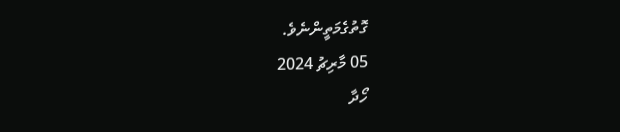ގޮތުގެމަތީންނެވެ.
05 މާރިޗު 2024
ހޯދާ